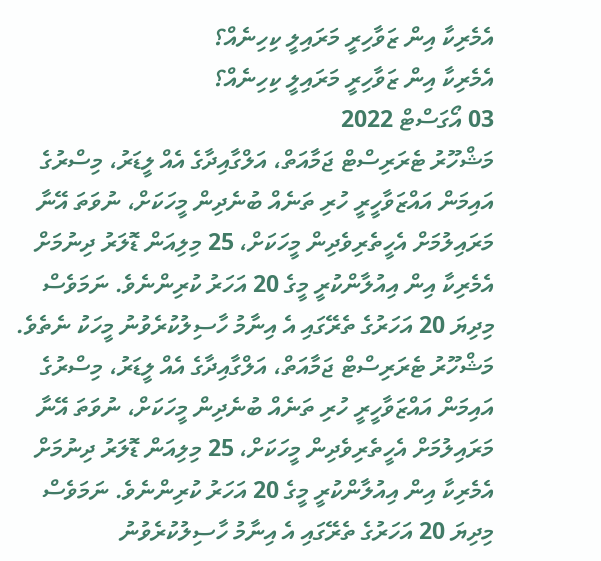އެމެރިކާ އިން ޒަވާހިރީ މަރައިލީ ކިހިނެއް؟
އެމެރިކާ އިން ޒަވާހިރީ މަރައިލީ ކިހިނެއް؟
03 އޯގަސްޓް 2022
މަޝްހޫރު ޓެރަރިސްޓް ޖަމާއަތް، އަލްގާއިދާގެ އެއް ލީޑަރު، މިސްރުގެ އައިމަން އައްޒަވާހީރީ ހުރި ތަނެއް ބުނެދިން މީހަކަށް، ނުވަތަ އޭނާ މަރައިލުމަށް އެހީތެރިވެދިން މީހަކަށް، 25 މިލިއަން ޑޮލަރު ދިނުމަށް އެމެރިކާ އިން އިއުލާންކުރީ މީގެ 20 އަހަރު ކުރިންނެވެ. ނަމަވެސް މިދިޔަ 20 އަހަރުގެ ތެރޭގައި އެ އިނާމު ހާސިލުކުރެވުނު މީހަކު ނެތެވެ.
މަޝްހޫރު ޓެރަރިސްޓް ޖަމާއަތް، އަލްގާއިދާގެ އެއް ލީޑަރު، މިސްރުގެ އައިމަން އައްޒަވާހީރީ ހުރި ތަނެއް ބުނެދިން މީހަކަށް، ނުވަތަ އޭނާ މަރައިލުމަށް އެހީތެރިވެދިން މީހަކަށް، 25 މިލިއަން ޑޮލަރު ދިނުމަށް އެމެރިކާ އިން އިއުލާންކުރީ މީގެ 20 އަހަރު ކުރިންނެވެ. ނަމަވެސް މިދިޔަ 20 އަހަރުގެ ތެރޭގައި އެ އިނާމު ހާސިލުކުރެވުނު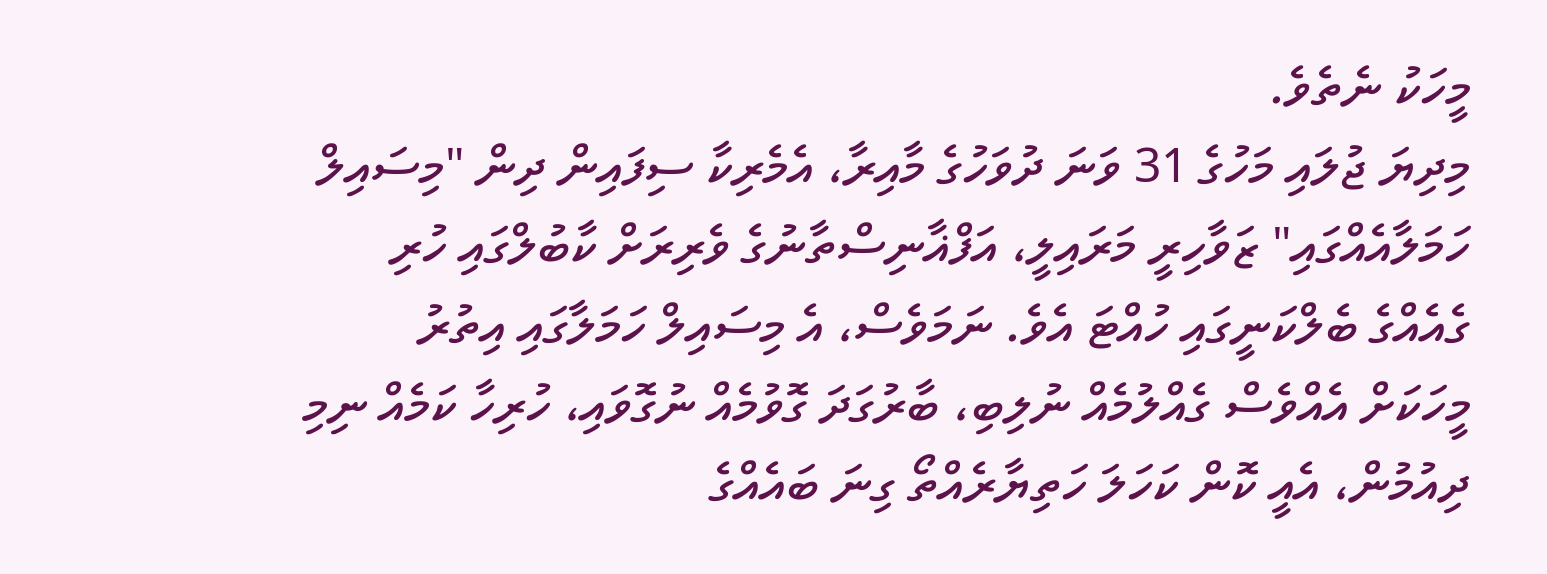މީހަކު ނެތެވެ.
މިދިޔަ ޖުލައި މަހުގެ 31 ވަނަ ދުވަހުގެ މާއިރާ، އެމެރިކާ ސިފައިން ދިން "މިސައިލް ހަމަލާއެއްގައި" ޒަވާހިރީ މަރައިލީ، އަފްޣާނިސްތާނުގެ ވެރިރަށް ކާބުލްގައި ހުރި ގެއެއްގެ ބެލްކަނީގައި ހުއްޓަ އެވެ. ނަމަވެސް، އެ މިސައިލް ހަމަލާގައި އިތުރު މީހަކަށް އެއްވެސް ގެއްލުމެއް ނުލިބި، ބާރުގަދަ ގޮވުމެއް ނުގޮވައި، ހުރިހާ ކަމެއް ނިމި ދިއުމުން، އެއީ ކޮން ކަހަލަ ހަތިޔާރެއްތޯ ގިނަ ބައެއްގެ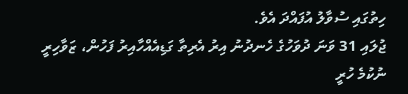ހިތުގައި ސުވާލު އުފައްދަ އެވެ.
ޖުލައި 31 ވަނަ ދުވަހުގެ ހެނދުނު އިރު އެރިތާ ގަޑިއެއްހާއިރު ފަހުން، ޒަވާހިރީ ނުކުމެ ހުރީ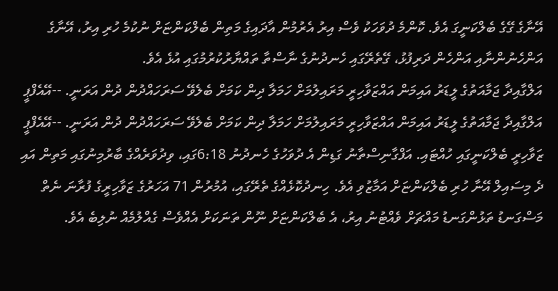އޭނާގެ ގޭގެ ބެލްކަނީގަ އެވެ. ކޮންމެ ދުވަހަކު ވެސް އިރު އެރުމުން އާދައިގެ މަތިން ބެލްކަންޏަށް ނުކުމެ ހުރި އިރު، އޭނާގެ އަންހެނުންނާއި އަންހެން ދަރިފުޅު، ގޭތެރޭގައި ހެނދުނުގެ ނާސްތާ ތައްޔާރުކުރުމުގައި އުޅެ އެވެ.
އަލްގާއިދާ ޖަމާއަތުގެ ލީޑަރު އައިމަން އައްޒަވާހިރީ މަރައިލުމަށް ހަމަލާ ދިން ކަމަށް ބެލެވޭ ސަރަހައްދުން ދުން އަރަނީ. --އޭއެފްޕީ
އަލްގާއިދާ ޖަމާއަތުގެ ލީޑަރު އައިމަން އައްޒަވާހިރީ މަރައިލުމަށް ހަމަލާ ދިން ކަމަށް ބެލެވޭ ސަރަހައްދުން ދުން އަރަނީ. --އޭއެފްޕީ
ޒަވާހިރީ ބެލްކަނީގައި ހުއްޓައި. އަފްގާނިސްތާނު ގަޑިން އެ ދުވަހުގެ ހެނދުނު 6:18ގައި، ވިދުވަރެއްގެ ބާރުމިނުގައި މަތިން އައި ދެ މިސައިލް އޭނާ ހުރި ބެލްކަންޏަށް އަމާޒުވި އެވެ. ހިނދުކޮޅެއްގެ ތެރޭގައި، އުމުރުން 71 އަހަރުގެ ޒަވާހިރީގެ ފުރާނަ ނެތް މަސްގަނޑު ތަޅުންގަނޑު މައްޗަށް ވެއްޓުނު އިރު، އެ ބެލްކަންޏަށް ނޫން ތަނަކަށް އެއްވެސް ގެއްލުމެއް ނުލިބެ އެވެ.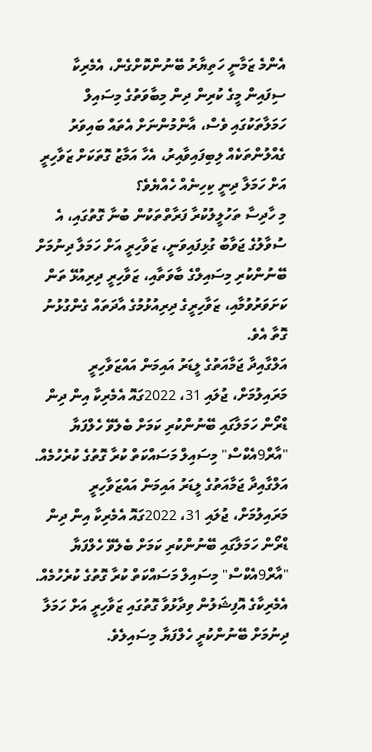އެންމެ ޒަމާނީ ހަތިޔާރު ބޭނުންކޮށްގެން، އެމެރިކާ ސިފައިން މީގެ ކުރިން ދިން މިބާވަތުގެ މިސައިލް ހަމަލާތަކުގައި ވެސް، އާންމުންނަށް އެތައް ބައިވަރު ގެއްލުންތަކެއް ލިބިފައިވާއިރު، އެހާ އަމާޒު ގޮތަކަށް ޒަވާހިރީ އަށް ހަމަލާ ދިނީ ކިހިނެއް ހެއްޔެވެ؟
މި ހާދިސާ ތަހުލީލުކުރާ ފަރާތްތަކުން ބުނާ ގޮތުގައި، އެ ސުވާލުގެ ޖަވާބު ގުޅިފައިވަނީ، ޒަވާހިރީ އަށް ހަމަލާ ދިނުމަށް ބޭނުންކުރި މިސައިލްގެ ބާވަތާއި، ޒަވާހިރީ ދިރިއުޅޭ ތަން ކަށަވަރުވުމާއި، ޒަވާހިރީގެ ދިރިއުޅުމުގެ އާދަތައް ގެންގުޅުނު ގޮތާ އެވެ.
އަލްގާއިދާ ޖަމާއަތުގެ ލީޑަރު އައިމަން އައްޒަވާހިރީ މަރައިލުމަށް، ޖުލައި 31، 2022ގައޮ އެމެރިކާ އިން ދިން ޑްރޯން ހަމަލާގައި ބޭނުންކުރި ކަމަށް ބެލެވޭ ހެލްފަޔާ "އާރް9އެކްސް" މިސައިލް މަސައްކަތް ކުރާ ގޮތުގެ ކުރެހުމެއް.
އަލްގާއިދާ ޖަމާއަތުގެ ލީޑަރު އައިމަން އައްޒަވާހިރީ މަރައިލުމަށް، ޖުލައި 31، 2022ގައޮ އެމެރިކާ އިން ދިން ޑްރޯން ހަމަލާގައި ބޭނުންކުރި ކަމަށް ބެލެވޭ ހެލްފަޔާ "އާރް9އެކްސް" މިސައިލް މަސައްކަތް ކުރާ ގޮތުގެ ކުރެހުމެއް.
އެމެރިކާގެ އޮފިޝަލުން ވިދާޅުވާ ގޮތުގައި ޒަވާހިރީ އަށް ހަމަލާ ދިނުމަށް ބޭނުންކުރީ ހެލްފަޔާ މިސައިލެވެ.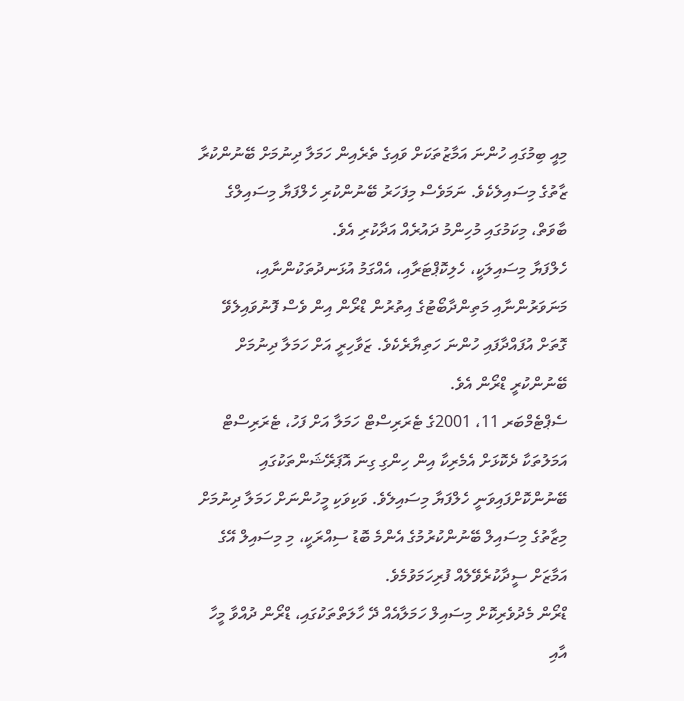މިއީ ބިމުގައި ހުންނަ އަމާޒުތަކަށް ވައިގެ ތެރެއިން ހަމަލާ ދިނުމަށް ބޭނުންކުރާ ޒާތުގެ މިސައިލެކެވެ. ނަމަވެސް މިފަހަރު ބޭނުންކުރި ހެލްފަޔާ މިސައިލްގެ ބާވަތް، މިކަމުގައި މުހިންމު ދައުރެއް އަދާކުރި އެވެ.
ހެލްފަޔާ މިސައިލަކީ، ހެލިކޮޕްޓަރާއި، އެއްގަމު އުޅަނދުތަކުންނާއި، މަނަވަރުންނާއި މަތިންދާބޯޓުގެ އިތުރުން ޑްރޯން އިން ވެސް ފޮނުވައިލެވޭ ގޮތަށް އުފައްދާފައި ހުންނަ ހަތިޔާރެކެވެ. ޒަވާހިރީ އަށް ހަމަލާ ދިނުމަށް ބޭނުންކުރީ ޑްރޯން އެވެ.
ސެޕްޓެމްބަރ 11، 2001ގެ ޓެރަރިސްޓް ހަމަލާ އަށް ފަހު، ޓެރަރިސްޓް އަމަލުތަކާ ދެކޮޅަށް އެމެރިކާ އިން ހިންގި ގިނަ އޮޕަރޭޝަންތަކުގައި ބޭނުންކޮށްފައިވަނީ ހެލްފަޔާ މިސައިލެވެ. ވަކިވަކި މީހުންނަށް ހަމަލާ ދިނުމަށް މިޒާތުގެ މިސައިލް ބޭނުންކުރުމުގެ އެންމެ ބޮޑު ސިއްރަކީ، މި މިސައިލް އޭގެ އަމާޒަށް ސީދާކުރެވޭލެއް ފުރިހަމަވުމެވެ.
ޑްރޯން މެދުވެރިކޮށް މިސައިލް ހަމަލާއެއް ދޭ ހާލަތްތަކުގައި، ޑްރޯން ދުއްވާ މީހާ އާއި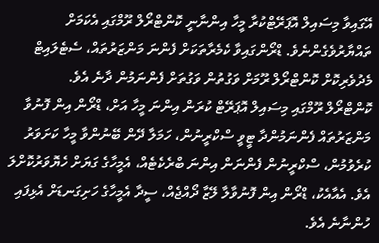އޭގައިވާ މިސައިލް އޮޕަރޭޓްކުރާ މީހާ އިންނާނީ ކޮންޓްރޯލް ރޫމްގައި އެކަމަށް ތައްޔާރުވެގެންނެވެ. ޑްރޯންގައިވާ ކެމެރާތަކަށް ފެންނަ މަންޒަރުތައް، ސެޓެލައިޓް މެދުވެރިކޮށް ކޮންޓްރޯލް ރޫމަށް ވަގުތުން ވަގުތަށް ފެންނަމުން ދާނެ އެވެ.
ކޮންޓްރޯލް ރޫމްގައި މިސައިލް އޮޕަރޭޓް ކުރަން އިންނަ މީހާ އަށް، ޑްރޯން އިން ފޮނުވާ މަންޒަރުތައް ފެންނަމުންދާ ޓީވީ ސްކްރީނުން، ހަމަލާ ދޭން ބޭނުންވާ މީހާ ކަށަވަރު ކުރެވުމުން، ސްކްރީނުން ފެންނަން އިންނަ ބްރެކެޓެއް، އެމީހާގެ ގަޔަށް ހެޔޮވަރުކޮށްލަ އެވެ. އެއާއެކު، ޑްރޯން އިން ފޮނުވާލާ ލޭޒާ ދޯއްޖެއް، ސީދާ އެމީހާގެ ހަށިގަނޑަށް އެޅިފައި ހުންނާނެ އެވެ.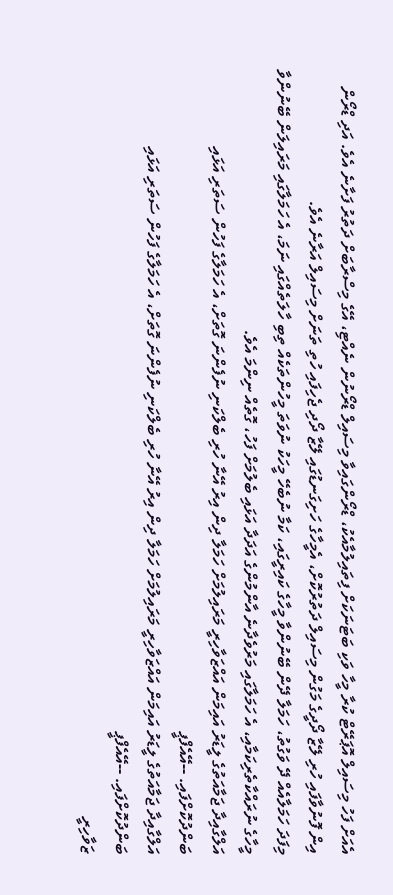އެއަށް ފަހު މިސައިލް އޮޕަރޭޓް ކުރާ މީހާ ވަކި ބަޓަނަކަށް ފިތައިލުމާއެކު، ޑްރޯންގައިވާ މިސައިލް ޑްރޯނުން ނެއްޓި، އޭގެ މިސްރާބަށް ދަތުރު ފަށާނެ އެވެ. އަދި ޑްރޯން އިން ފޮނުވާފައި ހުރި ލޭޒާ ދޯދީގެ މަގުން މިސައިލް ދަތުރުކޮށް، އެމީހާގެ ހަށިގަނޑުގައި ލޭޒާ ދޯދި ޖެހިފައި ހުތި ތަނަށް މިސައިލް އަރާނެ އެވެ.
މިފަދަ ހަމަލާއެއް ދޭ ވަގުތު، ހަމަލާ ދޭން ބޭނުންވާ މީހާގެ ކައިރީގައި، ކަމާ ނުބެހޭ މީހަކު ނުވަތަ މީހުންތަކެއް ތިބި ހާލަތެއްގައި ނަމަ، އެ ހަމަލާގައި މަރައިލަން ބޭނުންވާ މީހާގެ ނުރައްކާތެރިކަމާއި، އެ ހަމަލާގައި މަރުވެދާނެ އާންމުންގެ އަދަދާ އަޅައި ބެލުމަށް ފަހު، ގޮތެއް ނިންމަ އެވެ.
އަލްގާއިދާ ޖަމާއަތުގެ ލީޑަރު އައިމަން އައްޒަވާހިރީ މަރައިލުމަށް ހަމަލާ ދިން އިރު އޭނާ ހުރި ބެލްކަނި ނުފެންނަ ގޮތަށް، އެ ހަމަލާގެ ފަހުން ސަތަރި އަޅައި ބަންދުކޮށްފައި. --އޭއެފްޕީ
އަލްގާއިދާ ޖަމާއަތުގެ ލީޑަރު އައިމަން އައްޒަވާހިރީ މަރައިލުމަށް ހަމަލާ ދިން އިރު އޭނާ ހުރި ބެލްކަނި ނުފެންނަ ގޮތަށް، އެ ހަމަލާގެ ފަހުން ސަތަރި އަޅައި ބަންދުކޮށްފައި. --އޭއެފްޕީ
ޒަވާހިރީ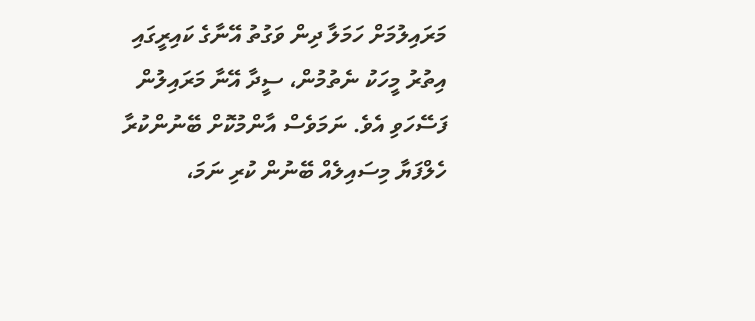މަރައިލުމަށް ހަމަލާ ދިން ވަގުތު އޭނާގެ ކައިރީގައި އިތުރު މީހަކު ނެތުމުން، ސީދާ އޭނާ މަރައިލުން ފަސޭހަވި އެވެ. ނަމަވެސް އާންމުކޮށް ބޭނުންކުރާ ހެލްފަޔާ މިސައިލެއް ބޭނުން ކުރި ނަމަ،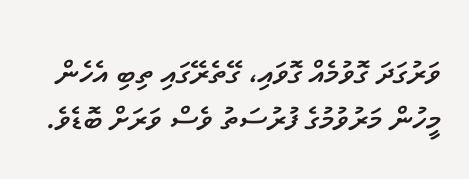ވަރުގަދަ ގޮވުމެއް ގޮވައި، ގޭތެރޭގައި ތިބި އެހެން މީހުން މަރުވުމުގެ ފުރުސަތު ވެސް ވަރަށް ބޮޑެވެ.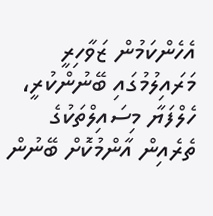އެހެންކަމުން ޒަވާހިރީ މަރައިލުމުގައި ބޭނުންކުރީ، ހެލްފަޔާ މިސައިލްތަކުގެ ތެރެއިން އާންމުކޮށް ބޭނުން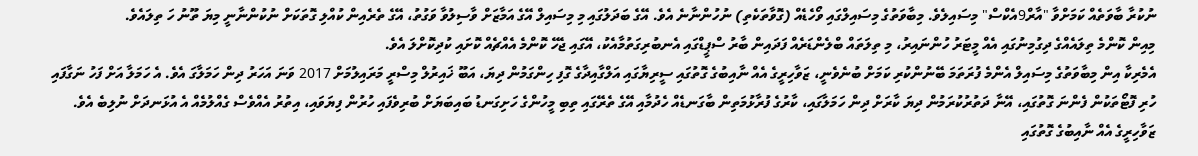ނުކުރާ ބާވަތެއް ކަމަށްވާ "އާރް9އެކްސް" މިސައިލެވެ. މިބާވަތުގެ މިސައިލްގައި ވޯހެޑެއް (ގޮވާތަކެތި) ނުހުންނާނެ އެވެ. އޭގެ ބަދަލުގައި މި މިސައިލް އޭގެ އަމާޒަށް ވާސިލުވާ ވަގުތު، އޭގެ ތެރެއިން ކުއްލި ގޮތަކަށް ނުކުންނާނީ މިޔަ ތޫނު ހަ ތިލައެވެ.
މިއިން ކޮންމެ ތިލައެއްގެ ދިގުމިނުގައި އެއް މީޓަރު ހުންނައިރު، މި ތިލަތައް ބްލެންޑަރެއް ފަދައިން ބާރު ސްޕީޑްގައި އެނބުރިގަތުމާއެކު، އޭގައި ޖެހޭ ކޮންމެ އެއްޗެއް ކޮށައި ކުދިކޮށްލަ އެވެ.
އެމެރިކާ އިން މިބާވަތުގެ މިސައިލް އެންމެ ފުރަތަމަ ބޭނުންކުރި ކަމަށް ބުނެވެނީ، ޒަވާހިރީގެ އެއް ނާއިބުގެ ގޮތުގައި ސީރިޔާގައި އަލްގާއިދާގެ ގޮފި ހިންގަމުން ދިޔަ، އަބޫ ޚައިރުލް މިސްރީ މަރައިލުމަށް 2017 ވަނަ އަހަރު ދިން ހަމަލާގަ އެވެ. އެ ހަމަލާ އަށް ފަހު ނަގާފައި ހުރި ފޮޓޯތަކުން ފެންނަ ގޮތުގައި، އޭނާ ދަތުރުކުރަމުން ދިޔަ ކާރަށް ދިން ހަމަލާގައި، ކާރުގެ ފުރާޅުމަތިން ބާގަނޑެއް ހެދުމާއި އޭގެ ތެރޭގައި ތިބި މީހުންގެ ހަށިގަނޑު ބައިބަޔަށް ބުރިވެފައި ހުރުން ފިޔަވައި، އިތުރު އެއްވެސް ގެއްލުމެއް އެ އުޅަނދަށް ނުލިބެ އެވެ.
ޒަވާހިރީގެ އެއް ނާއިބުގެ ގޮތުގައި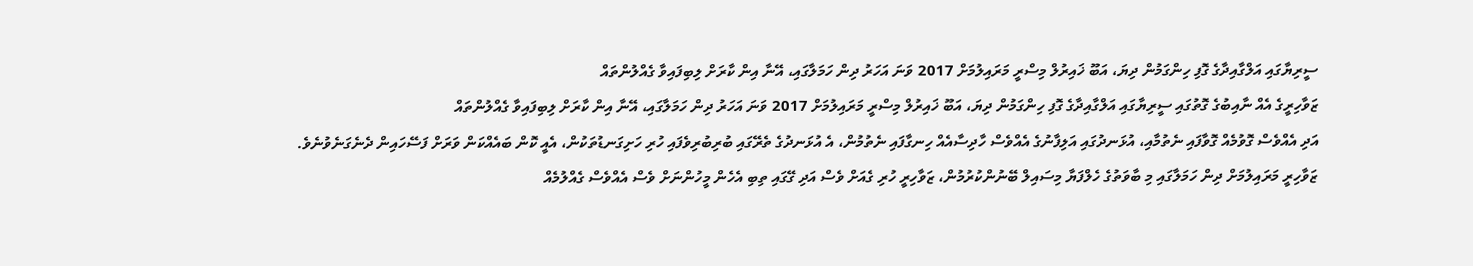ސީރިޔާގައި އަލްގާއިދާގެ ގޮފި ހިންގަމުން ދިޔަ، އަބޫ ޚައިރުލް މިސްރީ މަރައިލުމަށް 2017 ވަނަ އަހަރު ދިން ހަމަލާގައި، އޭނާ އިން ކާރަށް ލިބިފައިވާ ގެއްލުންތައް
ޒަވާހިރީގެ އެއް ނާއިބުގެ ގޮތުގައި ސީރިޔާގައި އަލްގާއިދާގެ ގޮފި ހިންގަމުން ދިޔަ، އަބޫ ޚައިރުލް މިސްރީ މަރައިލުމަށް 2017 ވަނަ އަހަރު ދިން ހަމަލާގައި، އޭނާ އިން ކާރަށް ލިބިފައިވާ ގެއްލުންތައް
އަދި އެއްވެސް ގޮވުމެއް ގޮވާފައި ނެތުމާއި، އުޅަނދުގައި އަލިފާނުގެ އެއްވެސް ހާދިސާއެއް ހިނގާފައި ނެތުމުން، އެ އުޅަނދުގެ ތެރޭގައި ބުރިބުރިވެފައި ހުރި ހަށިގަނޑުތަކުން، އެއީ ކޮން ބައެއްކަން ވަރަށް ފަސޭހައިން ދެނެގަނެވުނެވެ.
ޒަވާހިރީ މަރައިލުމަށް ދިން ހަމަލާގައި މި ބާވަތުގެ ހެލްފަޔާ މިސައިލް ބޭނުންކުރުމުން، ޒަވާހިރީ ހުރި ގެއަށް ވެސް އަދި ގޭގައި ތިބި އެހެން މީހުންނަށް ވެސް އެއްވެސް ގެއްލުމެއް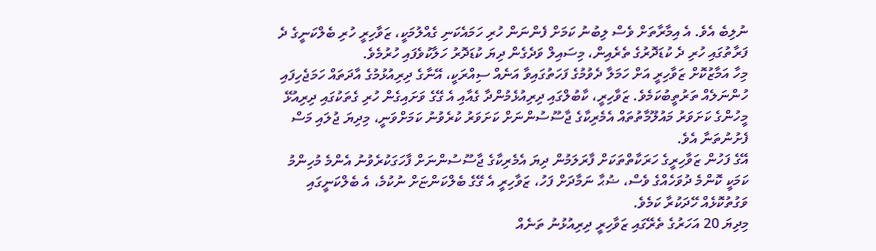ނުލިބެ އެވެ. އެ އިމާރާތަށް ވެސް ލިބުނު ކަމަށް ފެންނަން ހުރި ހަމައެކަނި ގެއްލުމަކީ، ޒަވާހިރީ ހުރި ބެލްކަނީގެ ދެ ފަރާތުގައި ހުރި ދެ ކުޑަދޮރުގެ ތެރެއިން، މިސައިލް ވަދެގެން ދިޔަ ކުޑަދޮރު ހަލާކުވެފައި ހުރުމެވެ.
މިހާ އަމާޒުކޮށް ޒަވާހިރީ އަށް ހަމަލާ ދެވުމުގެ ފަހަތުގައިވާ އަނެއް ސިއްރަކީ، އޭނާގެ ދިރިއުޅުމުގެ އާދަތައް ހަމަޖެހިފައި ހުންނަލެއް ތަރުތީބުކަމެވެ. ޒަވާހިރީ، ކާބުލްގައި ދިރިއުޅެމުންދާ ގެއާއި އެ ގޭގެ ވަށައިގެން ހުރި ގެތަކުގައި ދިރިއުޅޭ މީހުންގެ ކަށަވަރު މައުލޫމާތުތައް އެމެރިކާގެ ޖާސޫސުންނަށް ކަށަވަރު ކުރެވުނު ކަމަށްވަނީ، މިދިޔަ ޖުލައި މަސް ފެށުނުތަނާ އެވެ.
އޭގެ ފަހުން ޒަވާހިރީގެ ހަރަކާތްތަކަށް ފާރަލަމުން ދިޔަ އެމެރިކާގެ ޖާސޫސުންނަށް ފާހަގަކުރެވުނު އެންމެ މުހިންމު ކަމަކީ ކޮންމެ ދުވަހެއްގެ ވެސް، ޟުޙާ ނަމާދަށް ފަހު، ޒަވާހިރީ އެ ގޭގެ ބެލްކަންޏަށް ނުކުމެ، އެ ބެލްކަނީގައި ވަގުތުކޮޅެއް ހޭދަކުރާ ކަމެވެ.
މިދިޔަ 20 އަހަރުގެ ތެރޭގައި ޒަވާހިރީ ދިރިއުޅުނު ތަނެއް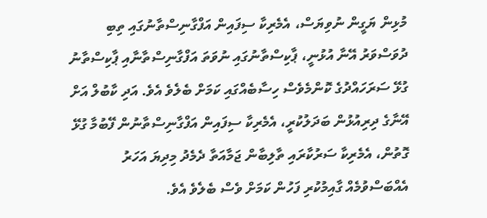މުޅިން ޔަގީން ނުވިޔަސް، އެމެރިކާ ސިފައިން އަފްގާނިސްތާނުގައި ތިބި ދުވަސްވަރު އޭނާ އުޅުނީ، ޕާކިސްތާނުގައި ނުވަތަ އަފްގާނިސްތާނާއި ޕާކިސްތާނު ގުޅޭ ސަރަހައްދުގެ ކޮންމެވެސް ހިސާބެއްގައި ކަމަށް ބެލެވެ އެވެ. އަދި ކާބުލް އަށް އޭނާގެ ދިރިއުޅުން ބަދަލުކުރީ، އެމެރިކާ ސިފައިން އަފްގާނިސްތާނުން ފޭބުމާ ގުޅޭ ގޮތުން، އެމެރިކާ ސަރުކާރައި ތާލިބާން ޖަމާއަތާ ދެމެދު މިދިޔަ އަހަރު އެއްބަސްވުމެއް ގާއިމުކުރި ފަހުން ކަމަށް ވެސް ބެލެވެ އެވެ.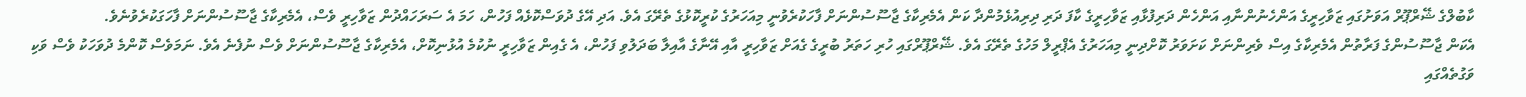ކާބުލްގެ ޝޭރްޕޫރް އަވަށުގައި ޒަވާހިރީގެ އަންހެނުންނާއި އަންހެން ދަރިފުޅާއި ޒަވާހިރީގެ ކާފަ ދަރި ދިރިއުޅެމުންދާ ކަން އެމެރިކާގެ ޖާސޫސުންނަށް ފާހަކުރެވުނީ މިއަހަރުގެ ކުރީކޮޅުގެ ތެރޭގަ އެވެ. އަދި އޭގެ ދުވަސްކޮޅެއް ފަހުން، ހަމަ އެ ސަރަހައްދުން ޒަވާހިރީ ވެސް، އެމެރިކާގެ ޖާސޫސުންނަށް ފާހަގަކުރެވުނެވެ.
އެކަން ޖާސޫސުންގެ ފަރާތުން އެމެރިކާގެ އިސް ވެރިންނަށް ކަށަވަރު ކޮށްދިނީ މިއަހަރުގެ އެޕްރީލް މަހުގެ ތެރޭގަ އެވެ. ޝޭރްޕޫރްގައި ހުރި ހަތަރު ބުރީގެ ގެއަށް ޒަވާހިރީ އާއި އޭނާގެ އާއިލާ ބަދަލުވި ފަހުން، އެ ގެއިން ޒަވާހިރީ ނުކުމެ އުޅުނިކޮށް، އެމެރިކާގެ ޖާސޫސުންނަށް ވެސް ނުފެނެ އެވެ. ނަމަވެސް ކޮންމެ ދުވަހަކު ވެސް ވަކި ވަގުތެއްގައި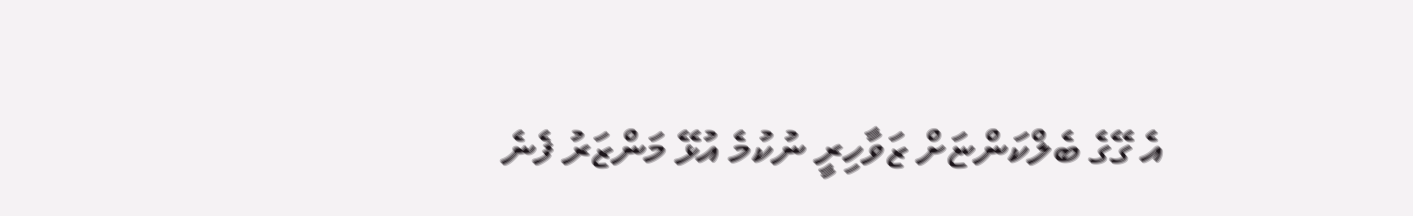އެ ގޭގެ ބެލްކަންޏަށް ޒަވާހިރީ ނުކުމެ އުޅޭ މަންޒަރު ފެނެ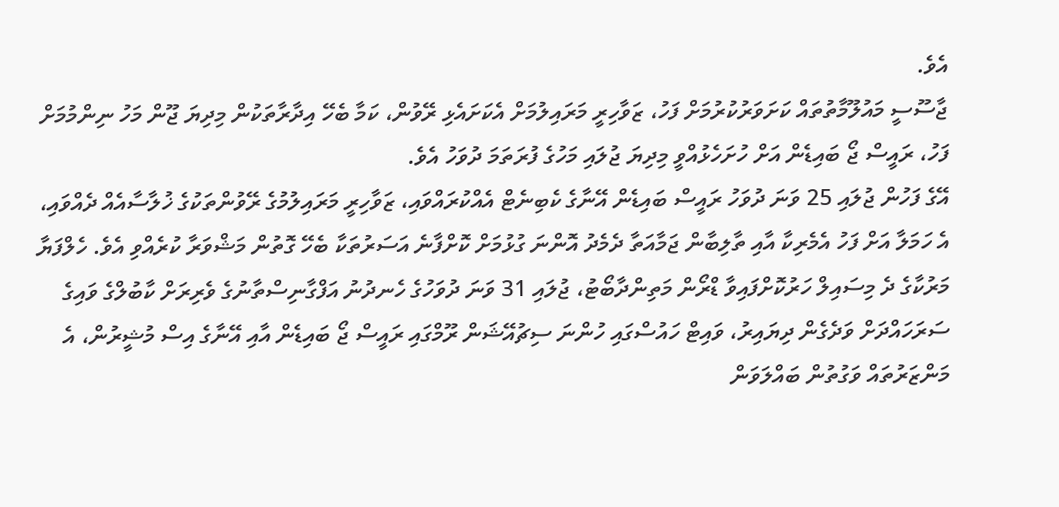އެވެ.
ޖާސޫސީ މައުލޫމާތުތައް ކަށަވަރުކުރުމަށް ފަހު، ޒަވާހިރީ މަރައިލުމަށް އެކަށައެޅި ރޭވުން، ކަމާ ބެހޭ އިދާރާތަކުން މިދިޔަ ޖޫން މަހު ނިންމުމަށް ފަހު، ރައީސް ޖޯ ބައިޑެން އަށް ހުށަހެޅުއްވީ މިދިޔަ ޖުލައި މަހުގެ ފުރަތަމަ ދުވަހު އެވެ.
އޭގެ ފަހުން ޖުލައި 25 ވަނަ ދުވަހު ރައީސް ބައިޑެން އޭނާގެ ކެބިނެޓް އެއްކުރައްވައި، ޒަވާހިރީ މަރައިލުމުގެ ރޭވުންތަކުގެ ޚުލާސާއެއް ދެއްވައި، އެ ހަމަލާ އަށް ފަހު އެމެރިކާ އާއި ތާލިބާން ޖަމާއަތާ ދެމެދު އޮންނަ ގުޅުމަށް ކޮށްފާނެ އަސަރުތަކާ ބެހޭ ގޮތުން މަޝްވަރާ ކުރެއްވި އެވެ. ހެލްފަޔާ މަރުކާގެ ދެ މިސައިލް ހަރުކޮށްފައިވާ ޑްރޯން މަތިންދާބޯޓު، ޖުލައި 31 ވަނަ ދުވަހުގެ ހެނދުނު އަފްގާނިސްތާނުގެ ވެރިރަށް ކާބުލްގެ ވައިގެ ސަރަހައްދަށް ވަދެގެން ދިޔައިރު، ވައިޓް ހައުސްގައި ހުންނަ ސިޗުއޭޝަން ރޫމްގައި ރައީސް ޖޯ ބައިޑެން އާއި އޭނާގެ އިސް މުޝީރުން، އެ މަންޒަރުތައް ވަގުތުން ބައްލަވަން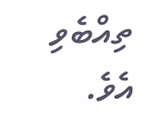ތިއްބެވި އެވެ.